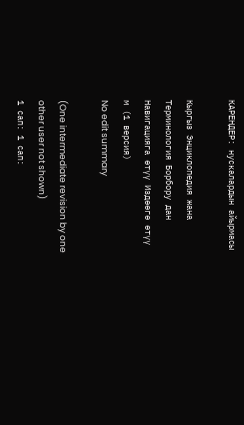КАРЕНДЕР: нускалардын айырмасы

Кыргыз Энциклопедия жана Терминология Борбору дан
Навигацияга өтүү Издөөгө өтүү
м (1 версия)
No edit summary

(One intermediate revision by one other user not shown)
1 сап: 1 сап: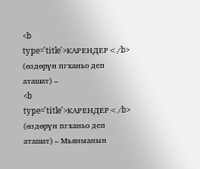<b type='title'>КАРЕНДЕР</b> (өздөрүн пгханьо деп аташат) –
<b type='title'>КАРЕНДЕР</b> (өздөрүн пгханьо деп аташат) – Мьянманын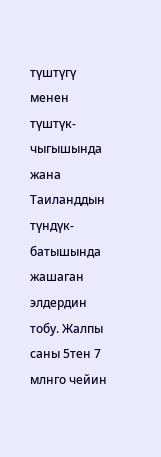түштүгү менен түштүк-чыгышында жана Таиланддын түндүк-батышында жашаган элдердин тобу. Жалпы саны 5тен 7 млнго чейин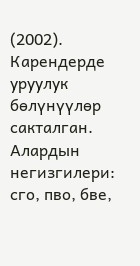(2002). Карендерде уруулук бөлүнүүлөр сакталган. Алардын негизгилери: сго, пво, бве,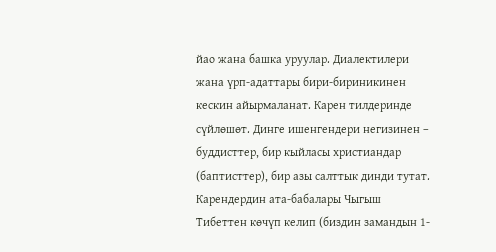йао жана башка уруулар. Диалектилери жана үрп-адаттары бири-бириникинен кескин айырмаланат. Карен тилдеринде сүйлөшөт. Динге ишенгендери негизинен – буддисттер, бир кыйласы христиандар (баптисттер), бир азы салттык динди тутат. Карендердин ата-бабалары Чыгыш Тибеттен көчүп келип (биздин замандын 1-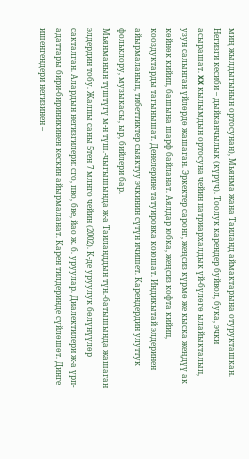миң жылдыгынын ортосунан), Мьянма жана Таиланд аймактарына отурукташкан. Негизги кесиби – дыйканчылык (күрүч). Тоолук карендер буйвол, бука, эчки асырашат. XX кылымдын ортосуна чейин патриархалдык үй-бүлөгө ылайыкталып, узун салынган үйлөрдө жашаган. Эркектер саронг, жеңсиз күрмө же кыска жеңдүү ак көйнөк кийип, башына шарф байланат. Аялдар юбка, жеңсиз кофта кийип, кооздуктарды тагынышат. Денелерине татуировка коюшат. Индикытай элдеринен айырмаланып, тибеттиктер сыяктуу эчкинин сүтүн ичишет. Карендердин улуттук фольклору, музыкасы, ыр, бийлери бар.
Мьянманын түштүгү м-н түш.-чыгышында ж-а Таиланддын түн.-батышында жашаган элдердин тобу. Жалпы саны 5тен 7 млнго чейин (2002). К-де уруулук бөлүнүүлөр сакталган. Алардын негизгилери: сго, пво, бве, йао ж. б. уруулар. Диалектилери ж-а үрп-адаттары бири-бириникинен кескин айырмаланат. Карен тилдеринде сүйлөшөт. Динге ишенгендери негизинен –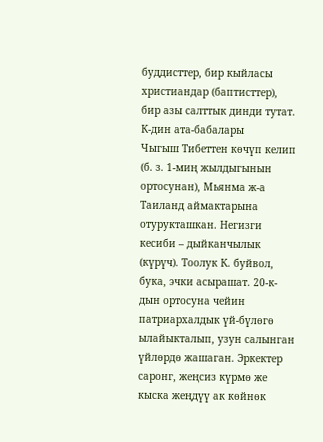буддисттер, бир кыйласы христиандар (баптисттер), бир азы салттык динди тутат. К-дин ата-бабалары
Чыгыш Тибеттен көчүп келип (б. з. 1-миң жылдыгынын ортосунан), Мьянма ж-а Таиланд аймактарына отурукташкан. Негизги кесиби – дыйканчылык (күрүч). Тоолук К. буйвол, бука, эчки асырашат. 20-к-дын ортосуна чейин патриархалдык үй-бүлөгө ылайыкталып, узун салынган үйлөрдө жашаган. Эркектер саронг, жеңсиз күрмө же кыска жеңдүү ак көйнөк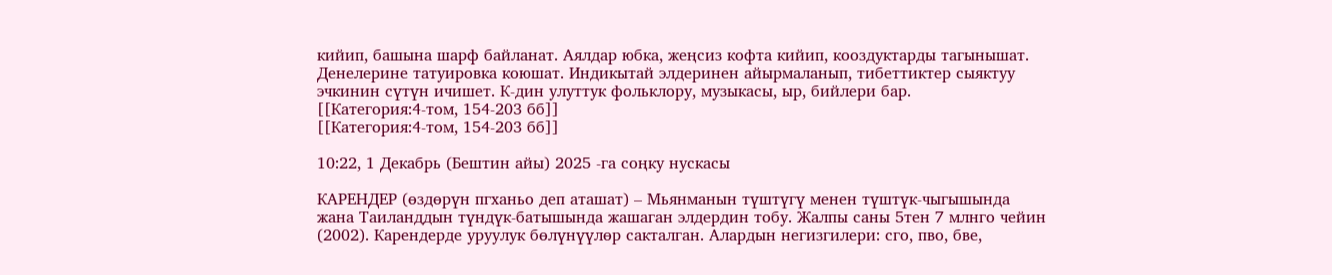кийип, башына шарф байланат. Аялдар юбка, жеңсиз кофта кийип, кооздуктарды тагынышат. Денелерине татуировка коюшат. Индикытай элдеринен айырмаланып, тибеттиктер сыяктуу эчкинин сүтүн ичишет. К-дин улуттук фольклору, музыкасы, ыр, бийлери бар.
[[Категория:4-том, 154-203 бб]]
[[Категория:4-том, 154-203 бб]]

10:22, 1 Декабрь (Бештин айы) 2025 -га соңку нускасы

КАРЕНДЕР (өздөрүн пгханьо деп аташат) – Мьянманын түштүгү менен түштүк-чыгышында жана Таиланддын түндүк-батышында жашаган элдердин тобу. Жалпы саны 5тен 7 млнго чейин (2002). Карендерде уруулук бөлүнүүлөр сакталган. Алардын негизгилери: сго, пво, бве,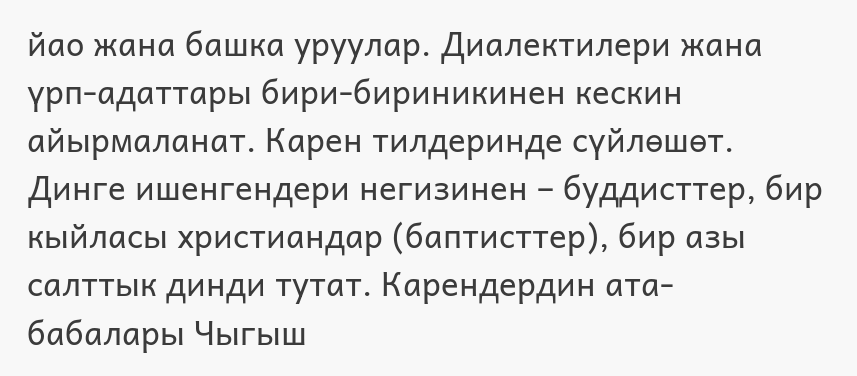йао жана башка уруулар. Диалектилери жана үрп-адаттары бири-бириникинен кескин айырмаланат. Карен тилдеринде сүйлөшөт. Динге ишенгендери негизинен – буддисттер, бир кыйласы христиандар (баптисттер), бир азы салттык динди тутат. Карендердин ата-бабалары Чыгыш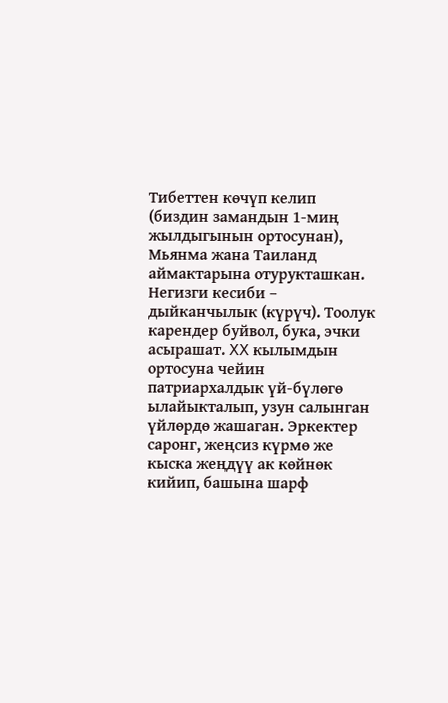Тибеттен көчүп келип (биздин замандын 1-миң жылдыгынын ортосунан), Мьянма жана Таиланд аймактарына отурукташкан. Негизги кесиби – дыйканчылык (күрүч). Тоолук карендер буйвол, бука, эчки асырашат. XX кылымдын ортосуна чейин патриархалдык үй-бүлөгө ылайыкталып, узун салынган үйлөрдө жашаган. Эркектер саронг, жеңсиз күрмө же кыска жеңдүү ак көйнөк кийип, башына шарф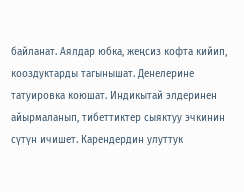байланат. Аялдар юбка, жеңсиз кофта кийип, кооздуктарды тагынышат. Денелерине татуировка коюшат. Индикытай элдеринен айырмаланып, тибеттиктер сыяктуу эчкинин сүтүн ичишет. Карендердин улуттук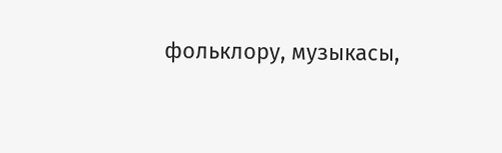фольклору, музыкасы,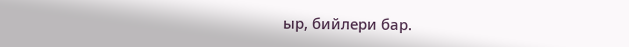ыр, бийлери бар.